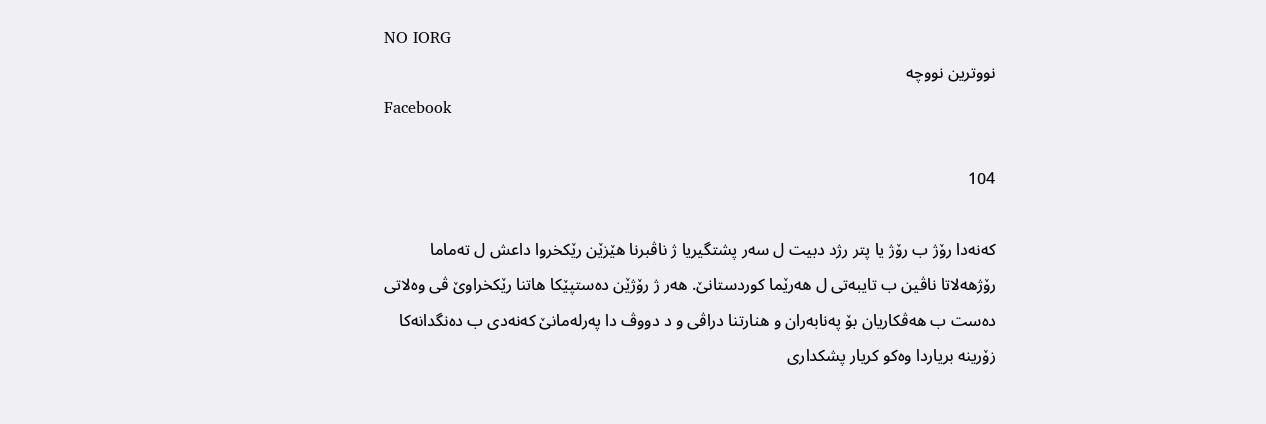NO IORG
نووترين نووچه
Facebook

104

كه‌نه‌دا رۆژ ب رۆژ یا پتر رژد دبیت ل سه‌ر پشتگیریا ژ ناڤبرنا هێزێن رێكخروا داعش ل ته‌ماما رۆژهه‌لاتا ناڤین ب تایبه‌تی ل هه‌رێما كوردستانێ. هه‌ر ژ رۆژێن ده‌ستپێكا هاتنا رێكخراوێ ڤی وه‌لاتی ده‌ست ب هه‌ڤكاریان بۆ په‌نابه‌ران و هنارتنا دراڤی و د دووڤ دا په‌رله‌مانێ كه‌نه‌دی ب ده‌نگدانه‌كا زۆرینه‌ بریاردا وه‌كو كریار پشكداری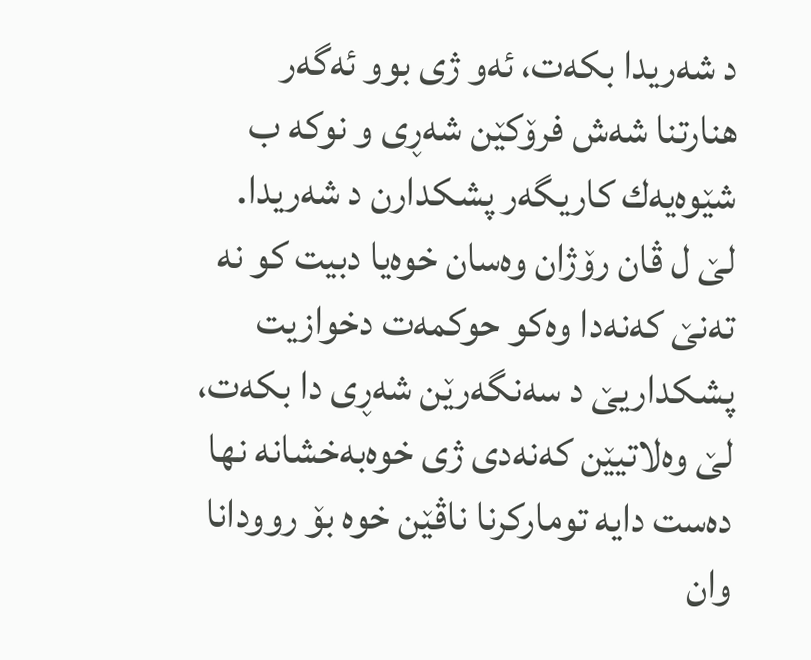د شه‌ریدا بكه‌ت، ئه‌و ژی بوو ئه‌گه‌ر هنارتنا شه‌ش فرۆكێن شه‌ڕی و نوكه‌ ب شێوه‌یه‌ك كاریگه‌ر پشكدارن د شه‌ریدا. لێ ل ڤان رۆژان وه‌سان خوه‌یا دبیت كو نه‌ ته‌نێ كه‌نه‌دا وه‌كو حوكمه‌ت دخوازیت پشكداریێ د سه‌نگه‌رێن شه‌ڕی دا بكه‌ت، لێ وه‌لاتیێن كه‌نه‌دی ژی خوه‌به‌خشانه‌ نها ده‌ست دایه‌ توماركرنا ناڤێن خوه‌ بۆ روودانا وان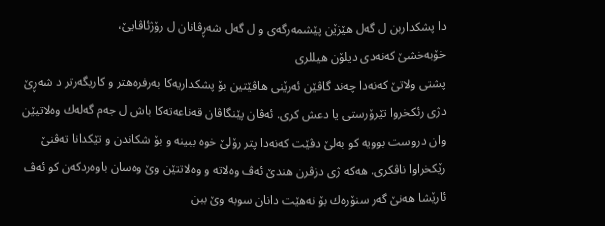دا پشكداربن ل گه‌ل هێزێن پێشمه‌رگه‌ی و ل گه‌ل شه‌ڕڤانان ل رۆژئاڤایێ،
خۆبه‌خشێ كه‌نه‌دی دیلۆن هیللری
پشتی ولاتێ كه‌نه‌دا چه‌ند گاڤێن ئه‌رێنی هاڤێتین بۆ پشكداریه‌كا به‌رفره‌هتر و كاریگه‌رتر د شه‌ڕێ دژی رئكخروا تێرۆرستی یا دعش كری. ئه‌ڤان پێنگاڤان قه‌ناعه‌ته‌كا باش ل جه‌م گه‌له‌ك وه‌لاتیێن وان دروست بوویه‌ كو به‌لێ دڤێت كه‌نه‌دا پتر رۆلێ خوه‌ ببینه‌ و بۆ شكاندن و تێكدانا ته‌ڤنێ رێكخراوا ناڤكری. هه‌كه‌ ژی دزڤرن هندێ ئه‌ڤ وه‌لاته‌ و وه‌لاتتێن وێ وه‌سان باوه‌ردكه‌ن كو ئه‌ڤ ئارێشا هه‌نێ گه‌ر سنۆره‌ك بۆ نه‌هێت دانان سوبه‌ وێ ببن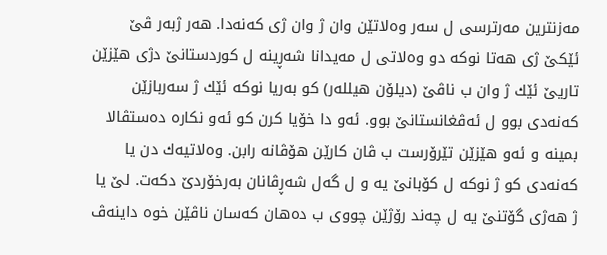مه‌زنترین مه‌رترسی ل سه‌ر وه‌لاتێن وان ژ وان ژی كه‌نه‌دا. هه‌ر ژبه‌ر ڤێ ئێكێ ژی هه‌تا نوكه‌ دو وه‌لاتی ل مه‌یدانا شه‌ڕینه‌ ل كوردستانێ دژی هێزێن تاریێ ئێك ژ وان ب ناڤێ (دیلۆن هیلله‌ر) كو به‌ریا نوكه‌ ئێك ژ سه‌ربازێن كه‌نه‌دی بوو ل ئه‌ڤغانستانێ بوو. ئه‌و دا خۆیا كرن كو ئه‌و نكاره‌ ده‌ستڤالا بمینه‌ و ئه‌و هێزێن تێرۆرست ب ڤان كارێن هۆڤانه‌ رابن. وه‌لاتیه‌ك دن یا كه‌نه‌دی كو ژ نوكه‌ ل كۆبانێ یه‌ و ل گه‌ل شه‌ڕڤانان به‌رخۆردێ دكه‌ت. لێ یا ژ هه‌ژی گۆتنێ یه‌ ل چه‌ند رۆژێن چووی ب ده‌هان كه‌سان ناڤێن خوه‌ داینه‌ڤ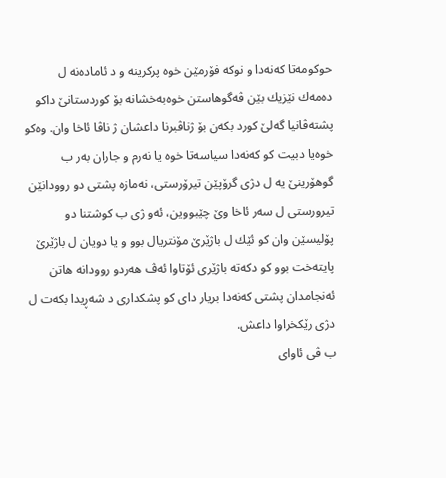حوكومه‌تا كه‌نه‌دا و نوكه‌ فۆرمێن خوه‌ پركرینه‌ و د ئاماده‌نه‌ ل ده‌مه‌ك نێزیك بێن ڤه‌گوهاستن خوه‌به‌خشانه‌ بۆ كوردستانێ داكو پشته‌ڤانیا گه‌لێ كورد بكه‌ن بۆ ژناڤبرنا داعشان ژ ناڤا ئاخا وان. وه‌كو خوه‌یا دبیت كو كه‌نه‌دا سیاسه‌تا خوه‌ یا نه‌رم و جاران به‌ر ب گوهۆرینێ یه‌ ل دژی گرۆپێن تیرۆرستی، نه‌مازه‌ پشتی دو روودانێن تیرورستی ل سه‌ر ئاخا وێ چێبووین، ئه‌و ژی ب كوشتنا دو پۆلیسێن وان كو ئێك ل باژێرێ مۆنتریال بوو و یا دویان ل باژێرێ پایته‌خت بوو كو دكه‌ته‌ باژێری ئۆتاوا ئه‌ڤ هه‌ردو روودانه‌ هاتن ئه‌نجامدان پشتی كه‌نه‌دا بریار دای كو پشكداری د شه‌ڕیدا بكه‌ت ل دژی رێكخراوا داعش.
ب ڤی ئاوای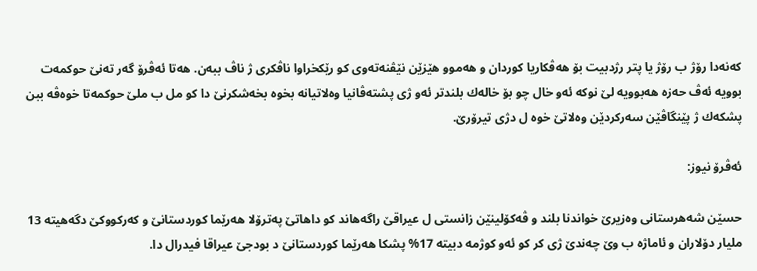كه‌نه‌دا رۆژ ب رۆژ یا پتر رژدبیت بۆ هه‌ڤكاریا كوردان و هه‌موو هێزێن نێڤنه‌ته‌وی كو رێكخراوا ناڤكری ژ ناڤ ببه‌ن. هه‌تا ئه‌ڤرۆ گه‌ر ته‌نێ حوكمه‌ت بوویه‌ ئه‌ڤ حه‌زه‌ هه‌بوویه‌ لێ نوكه‌ ئه‌و خال چو بۆ خاله‌ك بلندتر ئه‌و ژی پشته‌ڤانیا وه‌لاتیانه‌ بخوه‌ بخه‌شكرنێ دا كو مل ب ملێ حوكمه‌تا خوه‌ڤه‌ ببن پشكه‌ك ژ پێنگاڤێن سه‌ركردێن وه‌لاتێ خوه‌ ل دژی تیرۆرێ.

ئه‌ڤرۆ نيوز:

حسێن شه‌هرستانى وه‌زيرێ خواندنا بلند و ڤه‌كۆلينێن زانستى ل عيراقێ راگه‌هاند كو داهاتێ په‌ترۆلا هه‌رێما كوردستانێ و كه‌ركووكێ دگه‌هيته‌ 13 مليار دۆلاران و ئاماژه‌ ب وێ چه‌ندێ ژى كر كو ئه‌و كوژمه‌ دبيته‌ 17% پشكا هه‌رێما كوردستانێ د بودجێ عيراقا فيدرال دا.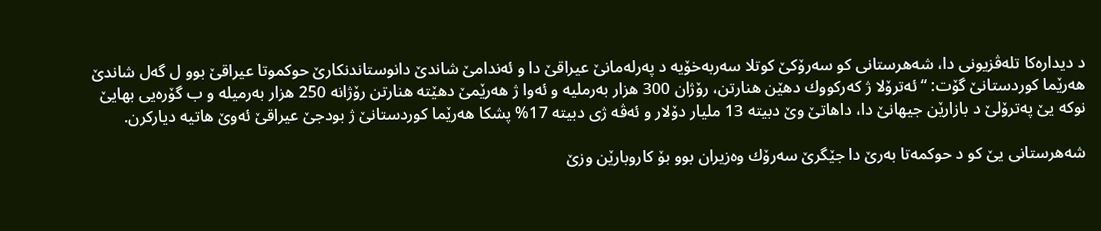د ديداره‌كا تله‌ڤزيونى دا، شه‌هرستانى كو سه‌رۆكێ كوتلا سه‌ربه‌خۆيه‌ د په‌رله‌مانێ عيراقێ دا و ئه‌ندامێ شاندێ دانوستاندنكارێ حوكموتا عيراقێ بوو ل گه‌ل شاندێ هه‌رێما كوردستانێ گۆت: “ئه‌ترۆلا ژ كه‌ركووك دهێن هنارتن، رۆژان 300 هزار به‌رمليه‌ و ئه‌وا ژ هه‌رێمێ دهێته‌ هنارتن رۆژانه‌ 250 هزار به‌رميله‌ و ب گۆره‌يى بهايێ نوكه‌ يێ په‌ترۆلێ د بازارێن جيهانێ دا، داهاتێ وێ دبيته‌ 13 مليار دۆلار و ئه‌ڤه‌ ژى دبيته‌ 17% پشكا هه‌رێما كوردستانێ ژ بودجێ عيراقێ ئه‌وێ هاتيه‌ دياركرن.

شه‌هرستانى يێ كو د حوكمه‌تا به‌رێ دا جێگرێ سه‌رۆك وه‌زيران بوو بۆ كاروبارێن وزێ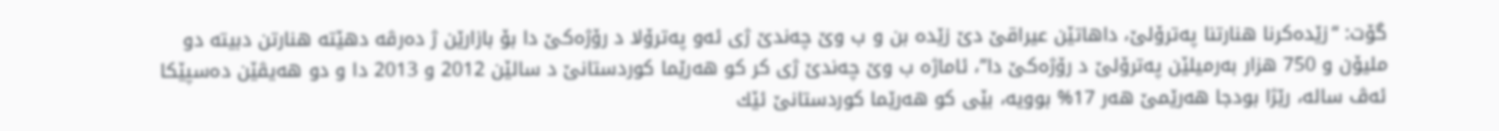گۆت: “زێده‌كرنا هنارتنا په‌ترۆلێ، داهاتێن عيراقێ دێ زێده‌ بن و ب وێ چه‌ندێ ژى ئه‌و په‌ترۆلا د رۆژه‌كێ دا بۆ بازارێن ژ ده‌رڤه‌ دهێته‌ هنارتن دبيته‌ دو مليۆن و 750 هزار به‌رميلێن په‌ترۆلێ د رۆژه‌كێ دا”، ئاماژه‌ ب وێ چه‌ندێ ژى كر كو هه‌رێما كوردستانێ د سالێن 2012 و 2013 دا و دو هه‌يڤێن ده‌سپێكا ئه‌ڤ ساله‌، رێژا بودجا هه‌رێمێ هه‌ر 17% بوويه‌، بێى كو هه‌رێما كوردستانێ ئێك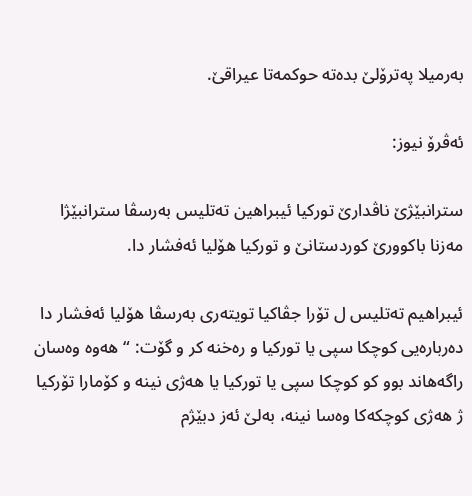به‌رميلا په‌ترۆلێ بده‌ته‌ حوكمه‌تا عيراقێ.

ئه‌ڤرۆ نيوز:

سترانبێژێ ناڤدارێ توركيا ئيبراهين ته‌تليس به‌رسڤا سترانبێژا مه‌زنا باكوورێ كوردستانێ و توركيا هۆليا ئه‌فشار دا.

ئيبراهيم ته‌تليس ل تۆرا جڤاكيا تويته‌رى به‌رسڤا هۆليا ئه‌فشار دا ده‌رباره‌يى كوچكا سپى يا توركيا و ره‌خنه‌ كر و گۆت: “هه‌وه‌ وه‌سان راگه‌هاند بوو كو كوچكا سپى يا توركيا يا هه‌ژى نينه‌ و كۆمارا تۆركيا ژ هه‌ژى كوچكه‌كا وه‌سا نينه‌، به‌لێ ئه‌ز دبێژم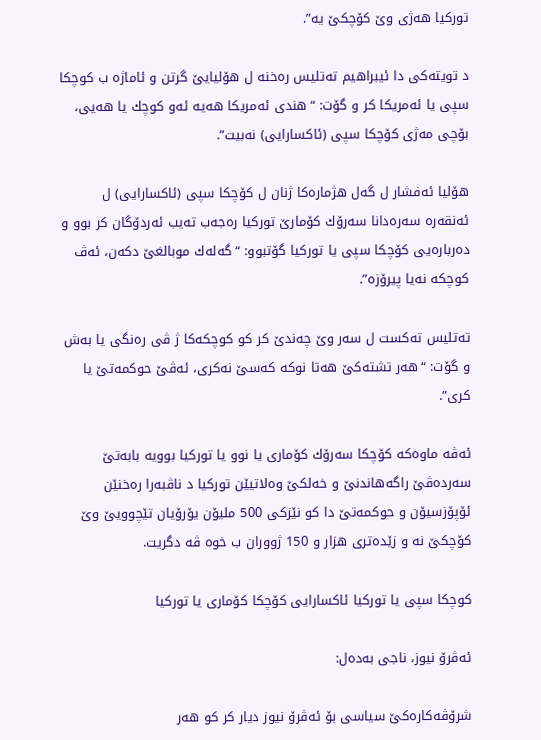توركيا هه‌ژى وێ كۆچكێ يه‌”.

د تويته‌كى دا ئيبراهيم ته‌تليس ره‌خنه‌ ل هۆليايێ گرتن و ئاماژه‌ ب كوچكا سپى يا ئه‌مريكا كر و گۆت: “هندى ئه‌مريكا هه‌يه‌ ئه‌و كوچك يا هه‌يى، بۆچى مه‌ژى كۆچكا سپى (ئاكسارايى) نه‌بيت”.

هۆليا ئه‌فشار ل گه‌ل هژماره‌كا ژنان ل كۆچكا سپى (ئاكسارايى) ل ئه‌نقه‌ره‌ سه‌ره‌دانا سه‌رۆك كۆمارێ توركيا ره‌جه‌ب ته‌يب ئه‌ردۆگان كر بوو و ده‌رباره‌يى كۆچكا سپى يا توركيا گۆتبوو: “گه‌له‌ك موبالغێ دكه‌ن، ئه‌ڤ كوچكه‌ نه‌يا پيرۆزه‌”.

ته‌تليس ته‌كست ل سه‌ر وێ چه‌ندێ كر كو كوچكه‌كا ژ ڤى ره‌نگى يا به‌ش و گۆت: “هه‌ر تشته‌كێ هه‌تا نوكه‌ كه‌سێ نه‌كرى، ئه‌ڤێ حوكمه‌تێ يا كرى”.

ئه‌ڤه‌ ماوه‌كه‌ كۆچكا سه‌رۆك كۆمارى يا نوو يا توركيا بوويه‌ بابه‌تێ سه‌رده‌ڤێ راگه‌هاندنێ و خه‌لكێ وه‌لاتيێن توركيا د ناڤبه‌را ره‌خنێن ئۆپۆزسيۆن و حوكمه‌تێ دا كو نێزكى 500 مليۆن يۆرۆيان تێچوويێ وێ كۆچكێ نه‌ و زێده‌ترى هزار و 150 ژووران ب خوه‌ ڤه‌ دگريت.

كوچكا سپى يا توركيا ئاكسارايى كۆچكا كۆمارى يا توركيا

ئه‌ڤرۆ نيوز، ناجی به‌ده‌ل:

شرۆڤه‌كاره‌كێ سیاسی بۆ ئه‌ڤرۆ نیوز ديار كر كو هه‌ر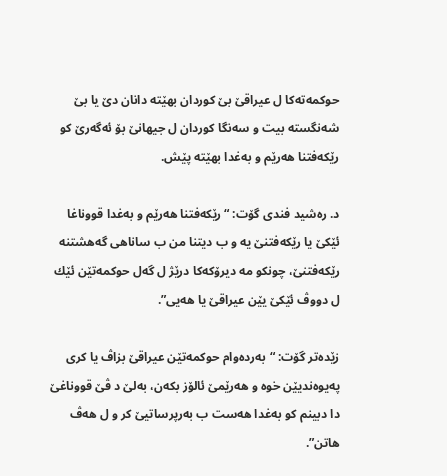حوكمه‌ته‌كا ل عيراقێ بێ كوردان بهێته‌ دانان دێ يا بێ شه‌نگسته‌ بيت و سه‌نگا كوردان ل جيهانێ بۆ ئه‌گه‌رێ كو رێكه‌فتنا هه‌رێم و به‌غدا بهێته‌ پێش.

د. ره‌شيد فندى گۆت: “رێكه‌فتنا هه‌رێم و به‌غدا قووناغا ئێكێ يا رێكه‌فتنێ يه‌ و ب ديتنا من ب ساناهى گه‌هشتنه‌ رێكه‌فتنێ، چونكو مه‌ ديرۆكه‌كا درێژ ل گه‌ل حوكمه‌تێن ئێك ل دووڤ ئێكێ يێن عيراقێ يا هه‌يى”.

زێده‌تر گۆت: “به‌رده‌وام حوكمه‌تێن عيراقێ بزاڤ يا كرى په‌يوه‌نديێن خوه‌ و هه‌رێمێ ئالۆز بكه‌ن، به‌لێ د ڤێ قووناغێ دا دبينم كو به‌غدا هه‌ست ب به‌رپرساتيێ كر و ل هه‌ڤ هاتن”.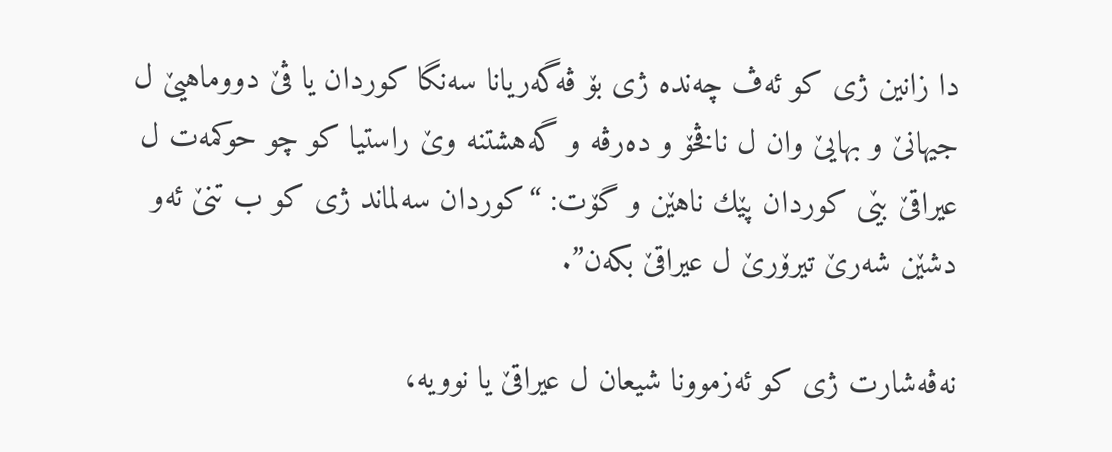دا زانين ژى كو ئه‌ڤ چه‌نده‌ ژى بۆ ڤه‌گه‌ريانا سه‌نگا كوردان يا ڤێ دووماهيێ ل جيهانێ و بهايێ وان ل ناڤخۆ و ده‌رڤه‌ و گه‌هشتنه‌ وێ راستيا كو چو حوكمه‌ت ل عيراقێ بێى كوردان پێك ناهێن و گۆت: “كوردان سه‌لماند ژى كو ب تنێ ئه‌و دشێن شه‌رێ تيرۆرێ ل عيراقێ بكه‌ن”.

نه‌ڤه‌شارت ژى كو ئه‌زموونا شيعان ل عيراقێ يا نوويه‌،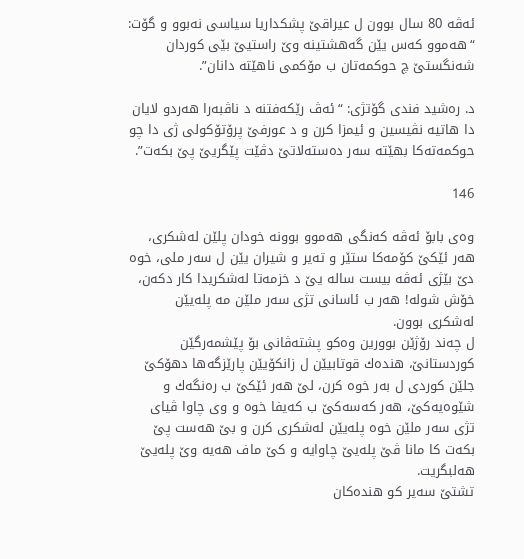ئه‌ڤه‌ 80 سال بوون ل عيراقێ پشكداريا سياسى نه‌بوو و گۆت: “هه‌موو كه‌س يێن گه‌هشتينه‌ وێ راستيێ بێى كوردان شه‌نگستێ چ حوكمه‌تان ب مۆكمى ناهێته‌ دانان”.

د. ره‌شيد فندى گۆتژى: “ئه‌ڤ رێكه‌فتنه‌ د ناڤبه‌را هه‌ردو لايان دا هاتيه‌ نڤيسين و ئيمزا كرن و د عورفێ پرۆتۆكولى ژى دا چو حوكمه‌ته‌كا بهێته‌ سه‌ر ده‌سته‌لاتێ دڤێت پێگريێ پێ بكه‌ت”.

146

وه‌ی بابۆ ئه‌ڤه‌ كه‌نگی هه‌موو بوونه‌ خودان پلێن له‌شكری، هه‌ر ئێكێ كۆمه‌كا ستێر و ته‌یر و شیران یێن ل سه‌ر ملی، خوه‌ دێ بێژی ئه‌ڤه‌ بیست ساله‌ یێ د خزمه‌تا له‌شكریدا كار دكه‌ن، خۆش شوله‌! هه‌ر ب ئاسانی تژی سه‌ر ملێن مه‌ پله‌یێن له‌شكری بوون.
ل چه‌ند رۆژێن بوورین وه‌كو پشته‌ڤانی بۆ پێشمه‌رگێن كوردستانێ، هنده‌ك قوتابیێن ل زانكۆیێن پارێزگه‌ها دهۆكێ جلێن كوردی ل به‌ر خوه‌ كرن، لێ هه‌ر ئێكێ ب ره‌نگه‌ك و شێوه‌یه‌كێ، هه‌ر كه‌سه‌كێ ب كه‌یفا خوه‌ و وی چاوا ڤیای تژی سه‌ر ملێن خوه‌ پله‌یێن له‌شكری كرن و بێ هه‌ست پێ بكه‌ت كا مانا ڤێ پله‌یێ چاوایه‌ و كێ ماف هه‌یه‌ وێ پله‌یێ هه‌لبگریت.
تشتێ سه‌یر كو هنده‌كان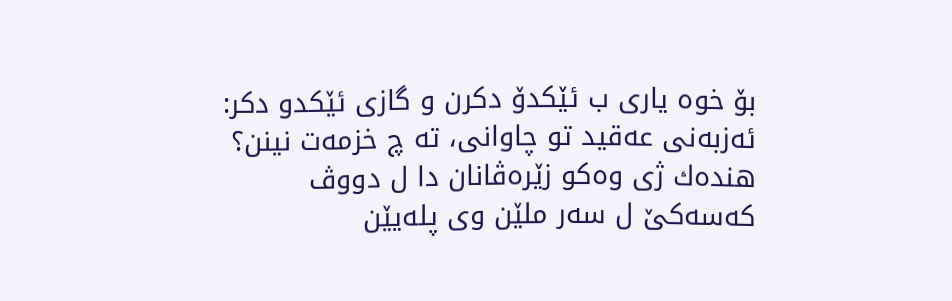بۆ خوه‌ یاری ب ئێكدۆ دكرن و گازی ئێكدو دكر: ئه‌زبه‌نی عه‌قید تو چاوانی، ته‌ چ خزمه‌ت نینن؟ هنده‌ك ژی وه‌كو زێره‌ڤانان دا ل دووڤ كه‌سه‌كێ ل سه‌ر ملێن وی پله‌یێن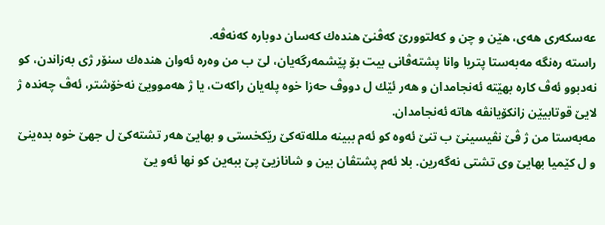عه‌سكه‌ری هه‌ی، هێن و چن و كه‌لتوورێ كه‌ڤنێ هنده‌ك كه‌سان دوباره‌ كه‌نه‌ڤه‌.
راسته‌ ره‌نگه‌ مه‌به‌ستا پتریا وانا پشته‌ڤانی بیت بۆ پێشمه‌رگه‌یان، لێ ب من وه‌ره‌ ئه‌وان هنده‌ك سنۆر ژی به‌زاندن، كو نه‌دبوو ئه‌ڤ كاره‌ بهێته‌ ئه‌نجامدان و هه‌ر ئێك ل دووڤ حه‌زا خوه‌ پله‌یان راكه‌ت، یا ژ هه‌موویێ نه‌خۆشتر، ئه‌ڤ چه‌نده‌ ژ لایێ قوتابیێن زانكۆیانڤه‌ هاته‌ ئه‌نجامدان.
مه‌به‌ستا من ژ ڤێ نڤیسینێ ب تنێ ئه‌وه‌ كو ئه‌م ببینه‌ ملله‌ته‌كێ رێكخستی و بهایێ هه‌ر تشته‌كێ ل جهێ خوه‌ بده‌ینێ و ل كێمیا بهایێ وی تشتی نه‌گه‌رین. بلا ئه‌م پشتڤان بین و شانازیێ پێ ببه‌ین كو نها ئه‌و یێ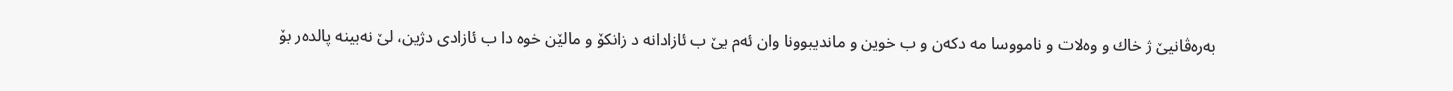به‌ره‌ڤانیێ ژ خاك و وه‌لات و نامووسا مه‌ دكه‌ن و ب خوین و ماندیبوونا وان ئه‌م یێ ب ئازادانه‌ د زانكۆ و مالێن خوه‌ دا ب ئازادی دژین، لێ نه‌بینه‌ پالده‌ر بۆ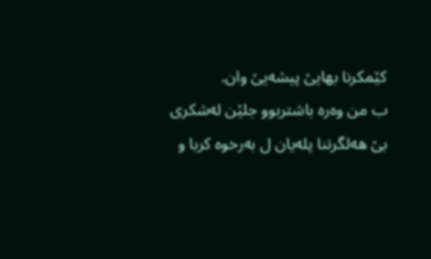كێمكرنا بهایێ پیشه‌یێ وان.
ب من وه‌ره‌ باشتربوو جلێن له‌شكری بێ هه‌لگرتنا پله‌یان ل به‌رخوه‌ كربا و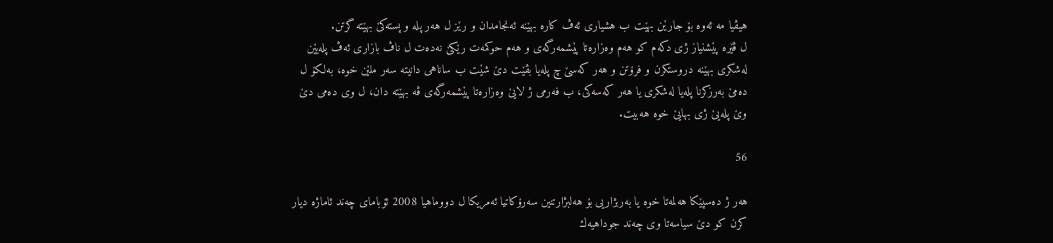هیڤیا مه‌ ئه‌وه‌ بۆ جارێن بهێت ب هشیاری ئه‌ڤ كاره‌ بهێنه‌ ئه‌نجامدان و رێز ل هه‌ر پله‌ و پسته‌كێ بهێته‌ گرتن.
ل ڤێره‌ پێشنیاز ژی دكه‌م كو هه‌م وه‌زاره‌تا پێشمه‌رگه‌ی و هه‌م حوكمه‌ت رێكێ نه‌ده‌ت ل ناڤ بازاری ئه‌ڤ پله‌یێن له‌شكری بهێنه‌ دروستكرن و فرۆتن و هه‌ر كه‌سێ چ پله‌یا بڤێت دێ شێت ب ساناهی دانیته‌ سه‌ر ملێن خوه‌، به‌لكۆ ل ده‌مێ به‌رزكرنا پله‌یا له‌شكری یا هه‌ر كه‌سه‌كی، ب فه‌رمی ژ لایێ وه‌زاره‌تا پێشمه‌رگه‌ی ڤه‌ بهێته‌ دان، ل وی ده‌می دێ وێ پله‌یێ ژی بهایێ خوه‌ هه‌بیت.

56

هه‌ر ژ ده‌سپێكا هه‌لمه‌تا خوه‌ یا به‌ربژاریی بۆ هه‌لبژارتنین سه‌رۆكاتیا ئه‌مریكا ل دووماهیا 2008 ئۆبامای چه‌ند ئاماژه‌ دیار كرن كو دێ سیاسه‌تا وی چه‌ند جوداهیه‌ك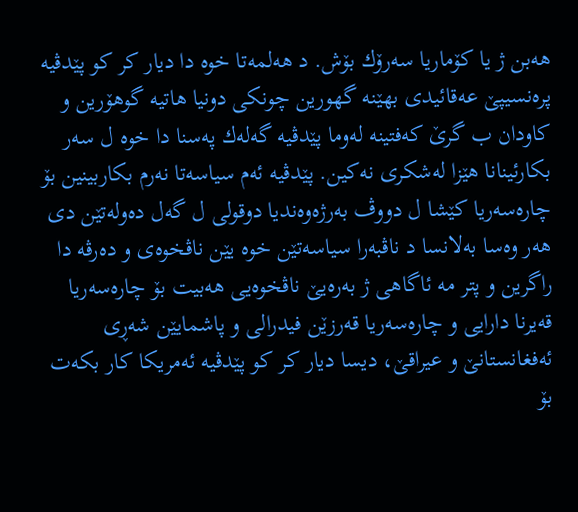هه‌بن ژ یا كۆماریا سه‌رۆك بۆش. د هه‌لمه‌تا خوه‌ دا دیار كر كو پێدڤیه‌ پره‌نسیپێ عه‌قائیدی بهێنه‌ گهورین چونكی دونیا هاتیه‌ گوهۆرین و كاودان ب گرێ كه‌فتینه‌ له‌وما پێدڤیه‌ گه‌له‌ك په‌سنا دا خوه‌ ل سه‌ر بكارئینانا هێزا له‌شكری نه‌كین. پێدڤیه‌ ئه‌م سیاسه‌تا نه‌رم بكاربینین بۆ چاره‌سه‌ریا كێشا ل دووڤ به‌رژه‌وه‌ندیا دوقولی ل گه‌ل ده‌وله‌تێن دی هه‌ر وه‌سا به‌لانسا د ناڤبه‌را سیاسه‌تێن خوه‌ یێن ناڤخوه‌ی و ده‌رڤه‌ دا راگرین و پتر مه‌ ئاگاهی ژ به‌ره‌یێ ناڤخوه‌یی هه‌بیت بۆ چاره‌سه‌ریا قه‌یرنا دارایی و چاره‌سه‌ریا قه‌رزێن فیدرالی و پاشمایێن شه‌ڕی ئه‌فغانستانێ و عیراقێ، دیسا دیار كر كو پێدڤیه‌ ئه‌مریكا كار بكه‌ت بۆ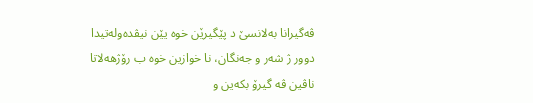ڤه‌گیرانا به‌لانسێ د پێگیرێن خوه‌ یێن نیڤده‌وله‌تیدا دوور ژ شه‌ر و جه‌نگان، نا خوازین خوه‌ ب رۆژهه‌لاتا ناڤین ڤه‌ گیرۆ بكه‌ین و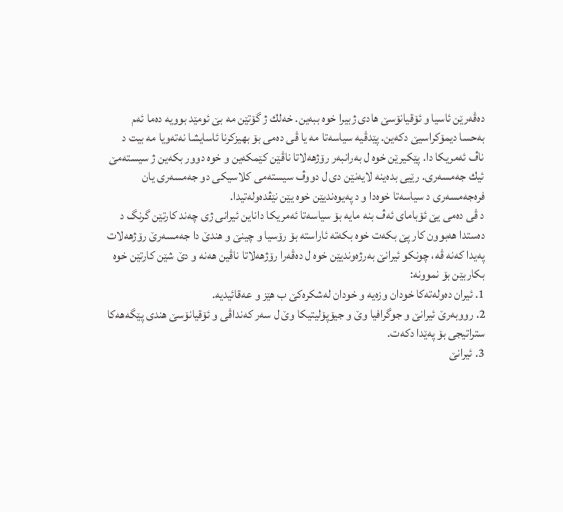ده‌ڤه‌رێن ئاسیا و ئۆقیانۆسێ هادی ژبیرا خوه‌ ببه‌ین. خه‌لك ژ گۆتێن مه‌ بێ ئومێد بوویه‌ ده‌ما ئه‌م به‌حسا دیمۆكراسیێ دكه‌ین. پێدڤیه‌ سیاسه‌تا مه‌ یا ڤی ده‌می بۆ بهیزكرنا ئاسایشا نه‌ته‌ویا مه‌ بیت د ناڤ ئه‌مریكا دا. پێكیرێن خوه‌ ل به‌رانبه‌ر رۆژهه‌لاتا ناڤێن كێمكه‌ین و خوه‌ دوور بكه‌ین ژ سیسته‌مێ ئیك جه‌مسه‌ری. رێیی بده‌ینه‌ لایه‌نێن دی ل دووڤ سیسته‌می كلاسیكی دو جه‌مسه‌ری یان فره‌جه‌مسه‌ری د سیاسه‌تا خوه‌دا و د په‌یوه‌ندیێن خوه‌ یێن نێڤده‌وله‌تیدا.
د ڤی ده‌می یێ ئۆبامای ئه‌ڤ بنه‌ مایه‌ بۆ سیاسه‌تا ئه‌مریكا داناین ئیرانی ژی چه‌ند كارتێن گرنگ د ده‌ستدا هه‌بوون كار پێ بكه‌ت خوه‌ بكه‌ته‌ ئاراسته‌ بۆ رۆسیا و چینێ و هندێ دا جه‌مسه‌رێ رۆژهه‌لات په‌یدا كه‌نه‌ ڤه‌، چونكو ئیرانێ به‌رژه‌وندیێن خوه‌ ل ده‌ڤه‌را رۆژهه‌لاتا ناڤین هه‌نه‌ و دێ شێن كارتێن خوه‌ بكاربێن بۆ نموونه‌:
1. ئیران ده‌وله‌ته‌كا خودان وزه‌یه‌ و خودان له‌شكره‌كێ ب هێز و عه‌قائیدیه‌.
2. رووبه‌رێ ئیرانێ و جوگرافیا وێ و جیۆپۆلیتیكا وێ ل سه‌ر كه‌نداڤی و ئۆقیانۆسێ هندی پێگه‌هه‌كا ستراتیجی بۆ په‌ێدا دكه‌ت.
3. ئیرانێ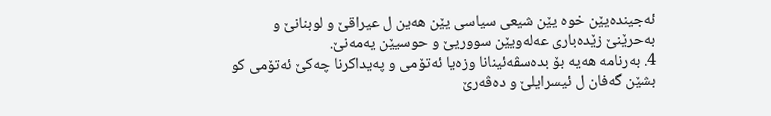ئه‌جینده‌یێن خوه‌ یێن شیعی سیاسی یێن هه‌ین ل عیراقێ و لوبنانێ و به‌حرێنێ زێده‌باری عه‌له‌ویێن سووریێ و حوسیێن یه‌مه‌نێ.
4. به‌رنامه‌ هه‌یه‌ بۆ بده‌سڤه‌ئینانا وزه‌یا ئه‌تۆمی و په‌یداكرنا چه‌كێ ئه‌تۆمی كو بشێن گه‌فان ل ئیسرایلێ و ده‌ڤه‌رێ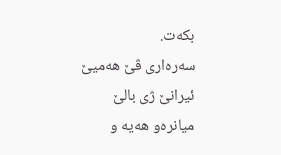بكه‌ت.
سه‌ره‌اری ڤێ هه‌میێ ئیرانێ ژی بالێ میانره‌و هه‌یه‌ و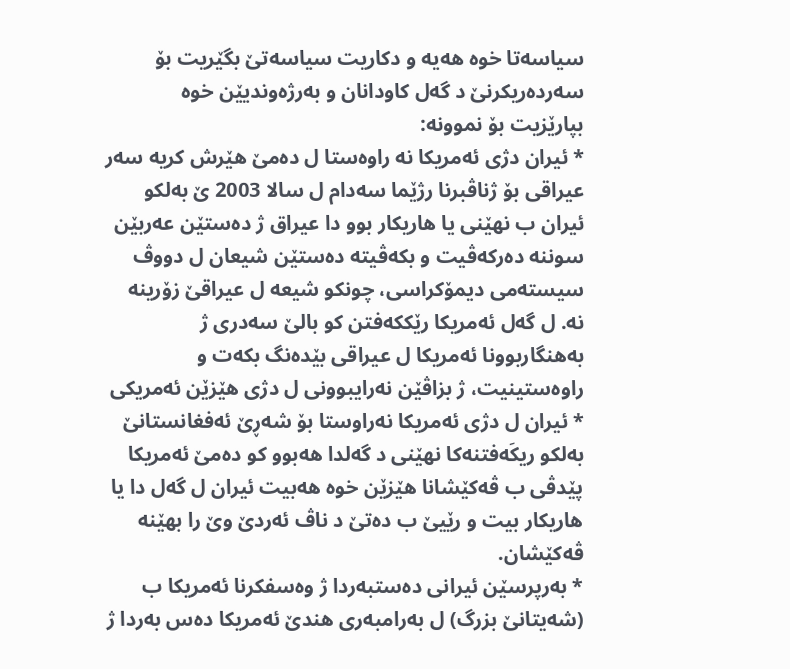سیاسه‌تا خوه‌ هه‌یه‌ و دكاریت سیاسه‌تێ بگێریت بۆ سه‌رده‌ریكرنێ د گه‌ل كاودانان و به‌رژه‌وندیێن خوه‌ بپارێزیت بۆ نموونه‌:
* ئیران دژی ئه‌مریكا نه‌ راوه‌ستا ل ده‌مێ هێرش كریه‌ سه‌ر عیراقی بۆ ژناڤبرنا رژێما سه‌دام ل سالا 2003 ێ به‌لكو ئیران ب نهێنی یا هاریكار بوو دا عیراق ژ ده‌ستێن عه‌ربێن سوننه‌ ده‌ركه‌ڤیت و بكه‌ڤیته‌ ده‌ستێن شیعان ل دووڤ سیسته‌می دیمۆكراسی، چونكو شیعه‌ ل عیراقێ زۆرینه‌ نه‌. ل گه‌ل ئه‌مریكا رێككه‌فتن كو بالێ سه‌دری ژ به‌هنگاربوونا ئه‌مریكا ل عیراقی بێده‌نگ بكه‌ت و راوه‌ستینیت، ژ بزاڤێن نه‌رایبوونی ل دژی هێزێن ئه‌مریكی
* ئیران ل دژی ئه‌مریكا نه‌راوستا بۆ شه‌ڕێ ئه‌فغانستانێ به‌لكو ریكَه‌فتنه‌كا نهێنی د گه‌لدا هه‌بوو كو ده‌مێ ئه‌مریكا پێدڤی ب ڤه‌كێشانا هێزێن خوه‌ هه‌بیت ئیران ل گه‌ل دا یا هاریكار بیت و رێیێ ب ده‌تێ د ناڤ ئه‌ردێ وێ را بهێنه‌ ڤه‌كێشان.
* به‌رپرسێن ئیرانی ده‌ستبه‌ردا ژ وه‌سفكرنا ئه‌مریكا ب (شه‌یتانێ بزرگ) ل به‌رامبه‌ری هندێ ئه‌مریكا ده‌س به‌ردا ژ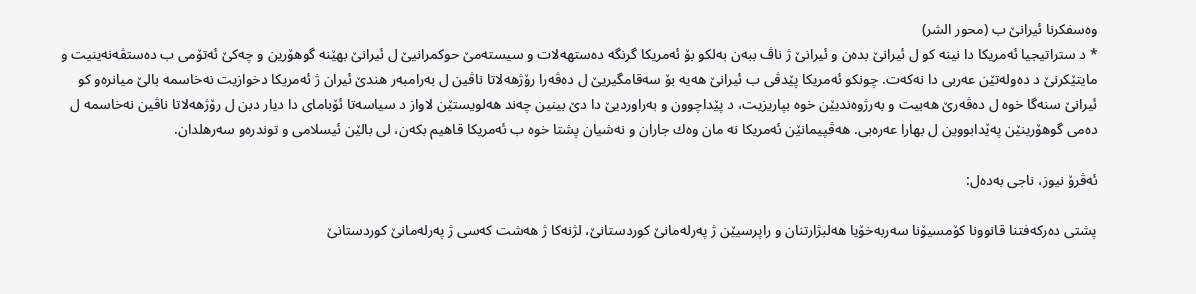وه‌سفكرنا ئیرانێ ب (محور الشر)
* د ستراتیجیا ئه‌مریكا دا نینه‌ كو ل ئیرانێ بده‌ن و ئیرانێ ژ ناڤ ببه‌ن به‌لكو بۆ ئه‌مریكا گرنگه‌ ده‌ستهه‌لات و سیسته‌مێ حوكمرانیێ ل ئیرانێ بهێنه‌ گوهۆرین و چه‌كێ ئه‌تۆمی ب ده‌ستڤه‌نه‌ینیت و مایتێكرنێ د ده‌وله‌تێن عه‌ربی دا نه‌كه‌ت. چونكو ئه‌مریكا پێدڤی ب ئیرانێ هه‌یه‌ بۆ سه‌قامگیریێ ل ده‌ڤه‌را رۆژهه‌لاتا ناڤین ل به‌رامبه‌ر هندێ ئیران ژ ئه‌مریكا دخوازیت نه‌خاسمه‌ بالێ میانره‌و كو ئیرانێ سنه‌گا خوه‌ ل ده‌ڤه‌رێ هه‌بیت و به‌رژوه‌ندیێن خوه‌ بپاریزیت، د پێداچوون و به‌راوردیێ دا دێ بینین چه‌ند هه‌لویستێن لاواز د سیاسه‌تا ئۆبامای دا دیار دبن ل رۆژهه‌لاتا ناڤین نه‌خاسمه‌ ل ده‌می گوهۆرینێن په‌ێدابووین ل بهارا عه‌ره‌بی. هه‌ڤپیمانێن ئه‌مریكا نه‌ مان وه‌ك جاران و نه‌شیان پشتا خوه‌ ب ئه‌مریكا قاهیم بكه‌ن، لی بالێن ئیسلامی و توندره‌و سه‌رهلدان.

ئه‌ڤرۆ نيوز، ناجی به‌ده‌ل:

پشتى ده‌ركه‌فتنا قانوونا كۆمسيۆنا سه‌ربه‌خۆيا هه‌لبژارتنان و راپرسيێن ژ په‌رله‌مانێ كوردستانێ، لژنه‌كا ژ هه‌شت كه‌سى ژ په‌رله‌مانێ كوردستانێ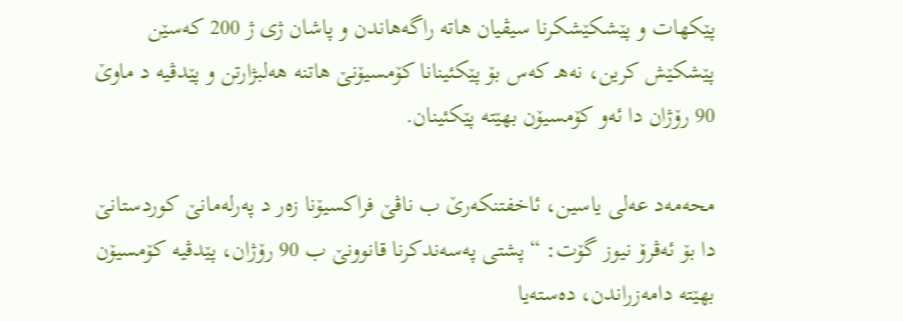پێكهات و پێشكێشكرنا سيڤيان هاته‌ راگه‌هاندن و پاشان ژى ژ 200 كه‌سێن پێشكێش كرين، نه‌هـ كه‌س بۆ پێكئينانا كۆمسيۆنێ هاتنه‌ هه‌لبژارتن و پێدڤيه‌ د ماوێ 90 رۆژان دا ئه‌و كۆمسيۆن بهێته‌ پێكئينان.

محه‌مه‌د عه‌لى ياسين، ئاخفتنكه‌رێ ب ناڤێ فراكسيۆنا زه‌ر د په‌رله‌مانێ كوردستانێ دا بۆ ئه‌ڤرۆ نيوز گۆت: “پشتى په‌سه‌ندكرنا قانوونێ ب 90 رۆژان، پێدڤيه‌ كۆمسيۆن بهێته‌ دامه‌زراندن، ده‌سته‌يا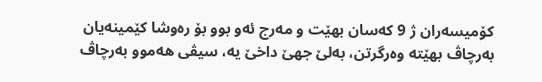كۆميسه‌ران ژ 9 كه‌سان بهێت و مه‌رج ئه‌و بوو بۆ ره‌وشا كێمينه‌يان به‌رچاڤ بهێته‌ وه‌رگرتن، به‌لێ جهێ داخێ يه‌، سيڤى هه‌موو به‌رچاڤ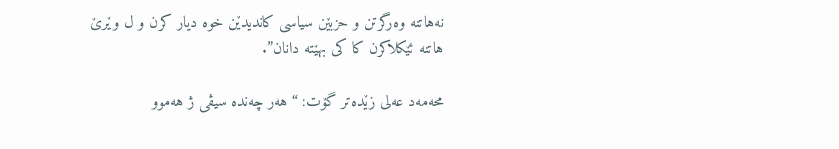نه‌هاتنه‌ وه‌رگرتن و حزبێن سياسى كانديدێن خوه‌ ديار كرن و ل وێرێ هاتنه‌ ئێكلاكرن كا كى بهێته‌ دانان”.

محه‌مه‌د عه‌لى زێده‌تر گۆت: “هه‌ر چه‌نده‌ سيڤى ژ هه‌موو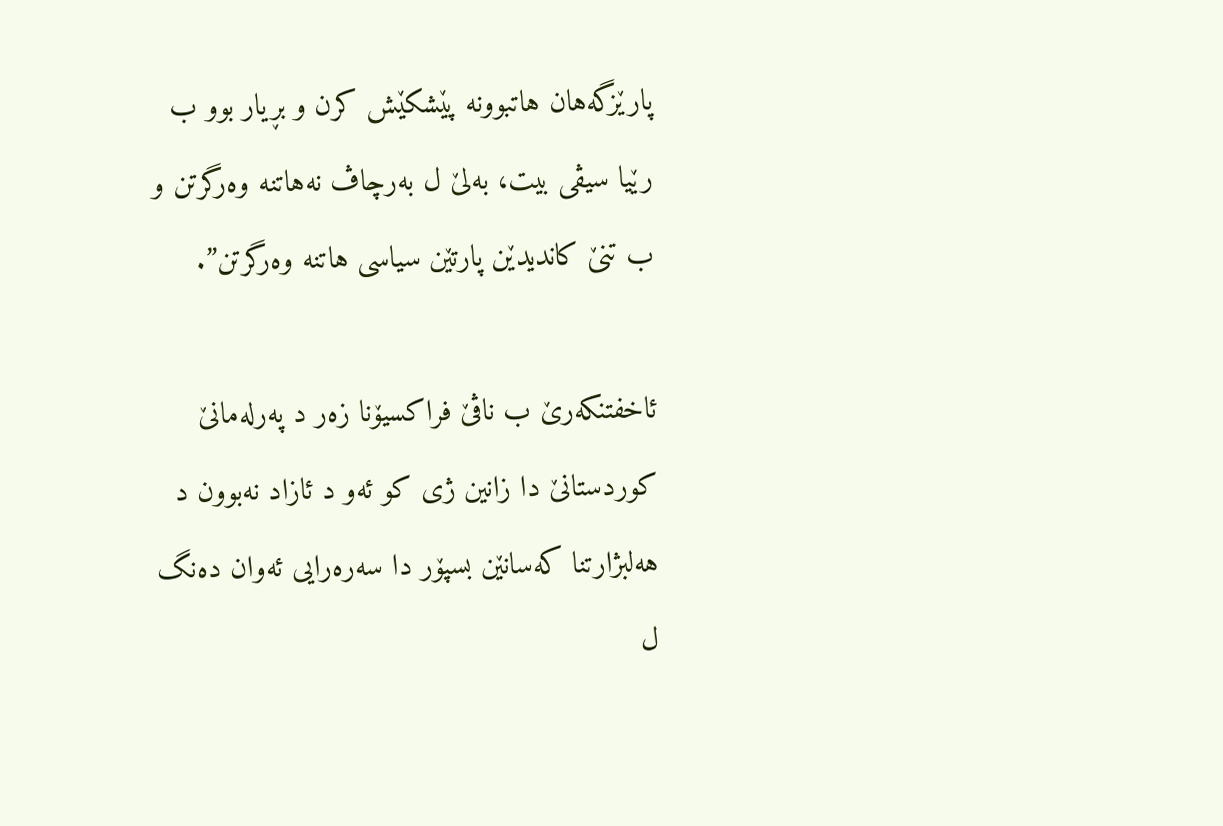پارێزگه‌هان هاتبوونه‌ پێشكێش كرن و بڕيار بوو ب رێيا سيڤى بيت، به‌لێ ل به‌رچاڤ نه‌هاتنه‌ وه‌رگرتن و ب تنێ كانديدێن پارتێن سياسى هاتنه‌ وه‌رگرتن”.

ئاخفتنكه‌رێ ب ناڤێ فراكسيۆنا زه‌ر د په‌رله‌مانێ كوردستانێ دا زانين ژى كو ئه‌و د ئازاد نه‌بوون د هه‌لبژارتنا كه‌سانێن بسپۆر دا سه‌ره‌رايى ئه‌وان ده‌نگ ل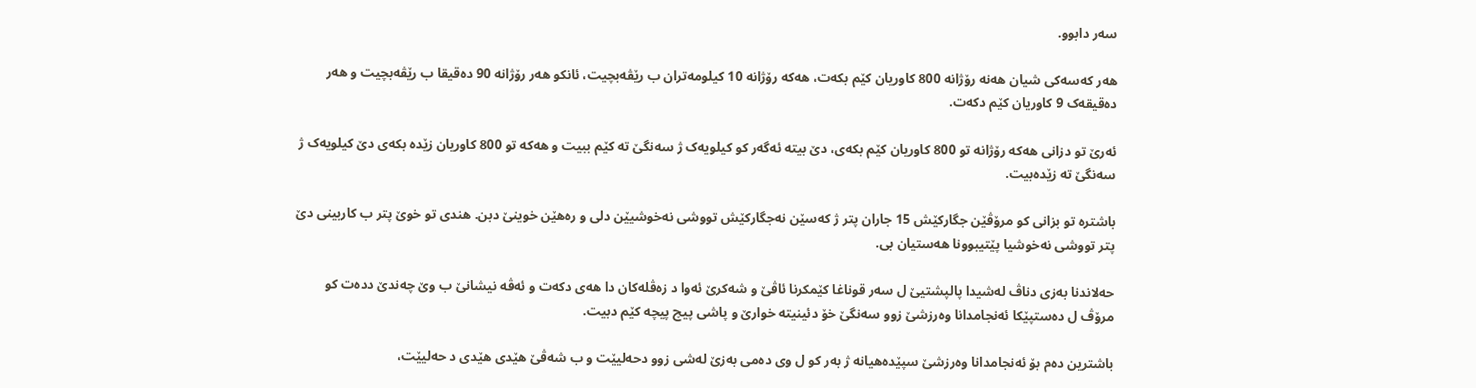سه‌ر دابوو.

ھەر کەسەکی شیان ھەنە رۆژانە 800 کاوریان کێم بکەت، ھەکە رۆژانە 10 کیلومەتران ب رێڤەبچیت، ئانکو ھەر رۆژانە 90 دەقیقا ب رێڤەبچیت و ھەر دەقیقەک 9 کاوریان کێم دکەت.

ئەرێ تو دزانی ھەکە رۆژانە تو 800 کاوریان کێم بکەی، دێ بیتە ئەگەر کو کیلویەک ژ سەنگێ تە کێم ببیت و ھەکە تو 800 كاوريان زێدە بکەی دێ کیلویەک ژ سەنگێ تە زێدەبیت.

باشترە تو بزانی کو مرۆڤێن جگارکێش 15 جاران پتر ژ کەسێن نەجگارکێش تووشی نەخوشیێن دلی و رەھێن خوینێ دبن. ھندی تو خوێ پتر ب کاربینی دێ پتر تووشی نەخوشیا پێتیبوونا ھەستیان بی.

حەلاندنا بەزی دناڤ لەشیدا پالپشتیێ ل سەر قوناغا کێمکرنا ئاڤێ و شەکرێ ئەوا د زەڤلەکان دا ھەی دکەت و ئەڤە نیشانێ ب وێ چەندێ ددەت کو مرۆڤ ل دەستپێکا ئەنجامدانا وەرزشێ زوو سەنگێ خۆ دئینیتە خوارێ و پاشی پیچ پیچە کێم دبیت.

باشترین دەم بۆ ئەنجامدانا وەرزشێ سپێدەھیانە ژ بەر کو ل وی دەمی بەزێ لەشی زوو دحەلیێت و ب شەڤێ ھێدی ھێدی د حەلیێت،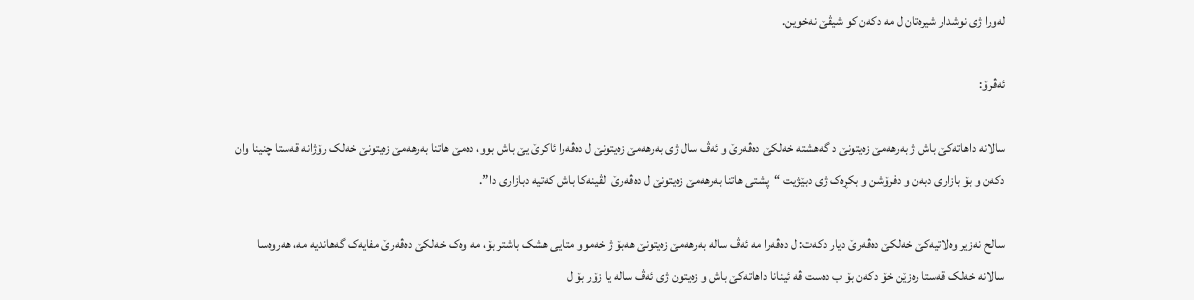لەورا ژی نوشدار شیرەتان ل مە دکەن کو شیڤێ نەخوین.

ئه‌ڤرۆ:

سالانە داھاتەکێ باش ژ بەرھەمێ زەیتونێ د گەھشتە خەلکێ دەڤەرێ و ئەڤ سال ژی بەرھەمێ زەیتونێ ل دەڤەرا ئاکرێ یێ باش بوو، دەمێ ھاتنا بەرھەمێ زەیتونێ خەلک رۆژانە قەستا چنینا وان دکەن و بۆ بازاری دبەن و دفرۆشن و بکڕەک ژی دبێژیت “پشتی ھاتنا بەرھەمێ زەیتونێ ل دەڤەرێ  لڤینەکا باش کەتیە دبازاری دا”.

سالح نەزیر وەلاتیەکێ خەلکێ دەڤەرێ دیار دکەت: ل دەڤەرا مە ئەڤ سالە بەرھەمێ زەیتونێ ھەبۆ ژ خەموو متایی ھشک باشتر بۆ، مە وەک خەلکێ دەڤەرێ مفایەک گەھاندیە مە، ھەروەسا سالانە خەلک قەستا رەزێن خۆ دکەن بۆ ب دەست ڤە ئینانا داھاتەکێ باش و زەیتون ژی ئەڤ سالە یا زۆر بۆ ل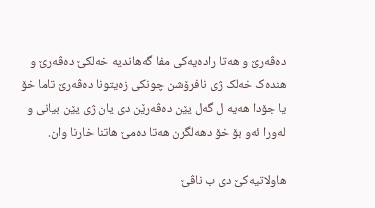دەڤەرێ و ھەتا رادەیەکی مفا گەھاندیە خەلکێ دەڤەرێ و ھندەک خەلک ژی نافرۆشن چونکی زەیتونا دەڤەرێ تاما خۆ  یا جۆدا ھەیە ل گەل یێن دەڤەرێن دی یان ژی یێن بیانی و لەورا ئەو بۆ خۆ دھەلگرن ھەتا دەمێ ھاتنا خارنا وان.

ھاولاتیەکێ دی ب ناڤێ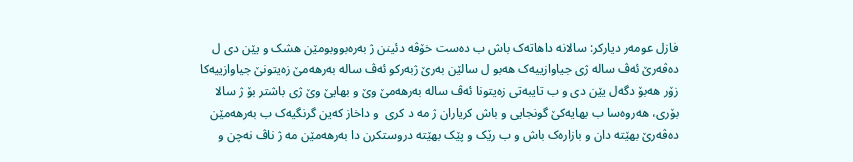فازل عومەر دیارکر: سالانە داھاتەک باش ب دەست خۆڤە دئینن ژ بەرەبووبومێن ھشک و یێن دی ل دەڤەرێ ئەڤ سالە ژی جیاوازییەک ھەبو ل سالێن بەرێ ژبەرکو ئەڤ سالە بەرھەمێ زەیتونێ جیاوازییەکا زۆر ھەبۆ دگەل یێن دی و ب تایبەتی زەیتونا ئەڤ سالە بەرھەمێ وێ و بھایێ وێ ژی باشتر بۆ ژ سالا بۆری، ھەروەسا ب بھایەکێ گونجایی و باش کریاران ژ مە د کری  و داخاز کەین گرنگیەک ب بەرھەمێن دەڤەرێ بھێتە دان و بازارەک باش و ب رێک و پێک بھێتە دروستکرن دا بەرھەمێن مە ژ ناڤ نەچن و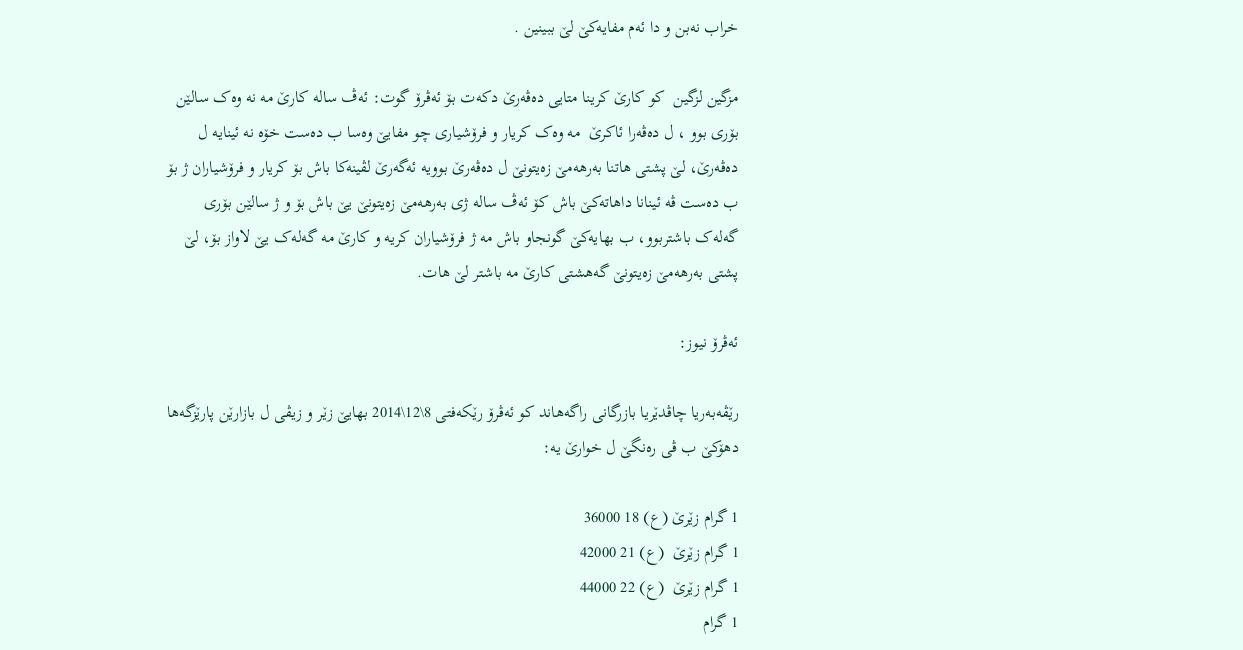خراب نەبن و دا ئەم مفایەکێ لێ ببینین .

مزگین لزگین  کو کارێ کرینا متایی دەڤەرێ دکەت بۆ ئەڤرۆ گوت: ئەڤ سالە کارێ مە نە وەک سالێن بۆری بوو ، ل دەڤەرا ئاکرێ  مە وەک کریار و فرۆشیاری چو مفایێ وەسا ب دەست خۆە نە ئینایە ل دەڤەرێ، لێ پشتی ھاتنا بەرھەمێ زەیتونێ ل دەڤەرێ بوویە ئەگەرێ لڤینەکا باش بۆ کریار و فرۆشیاران ژ بۆ ب دەست ڤە ئینانا داھاتەکێ باش کۆ ئەڤ سالە ژی بەرھەمێ زەیتونێ یێ باش بۆ و ژ سالێن بۆری گەلەک باشتربوو، ب بھایەکێ گونجاو باش مە ژ فرۆشیاران کریە و کارێ مە گەلەک یێ لاواز بۆ، لێ پشتی بەرھەمێ زەیتونێ گەھشتی کارێ مە باشتر لێ ھات.

ئه‌ڤرۆ نيوز:

رێڤه‌به‌ريا چاڤدێريا بازرگانى راگه‌هاند كو ئه‌ڤرۆ رێكه‌فتى 8\12\2014 بهايێ زێر و زيڤى ل بازارێن پارێزگه‌ها دهۆكێ ب ڤى ره‌نگێ ل خوارێ يه‌:

1 گرام زێرێ (ع) 18 36000
1 گرام زێرێ  (ع) 21 42000
1 گرام زێرێ  (ع) 22 44000
1 گرام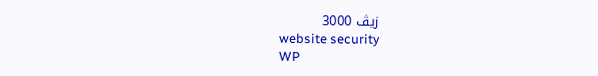زيڤ 3000
website security
WP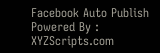Facebook Auto Publish Powered By : XYZScripts.com